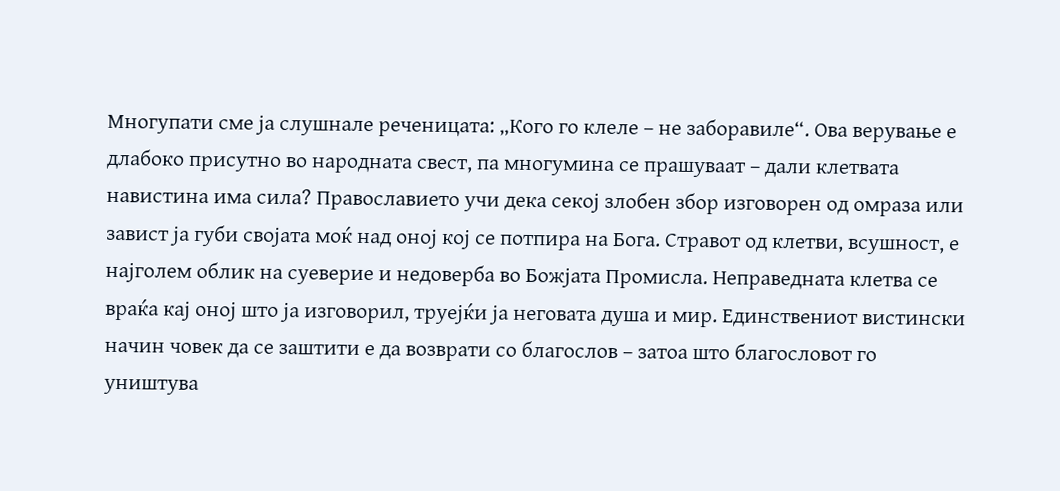Многупати сме ја слушнале реченицата: „Кого го клеле – не заборавиле“. Ова верување е длабоко присутно во народната свест, па многумина се прашуваат – дали клетвата навистина има сила? Православието учи дека секој злобен збор изговорен од омраза или завист ја губи својата моќ над оној кој се потпира на Бога. Стравот од клетви, всушност, е најголем облик на суеверие и недоверба во Божјата Промисла. Неправедната клетва се враќа кај оној што ја изговорил, труејќи ја неговата душа и мир. Единствениот вистински начин човек да се заштити е да возврати со благослов – затоа што благословот го уништува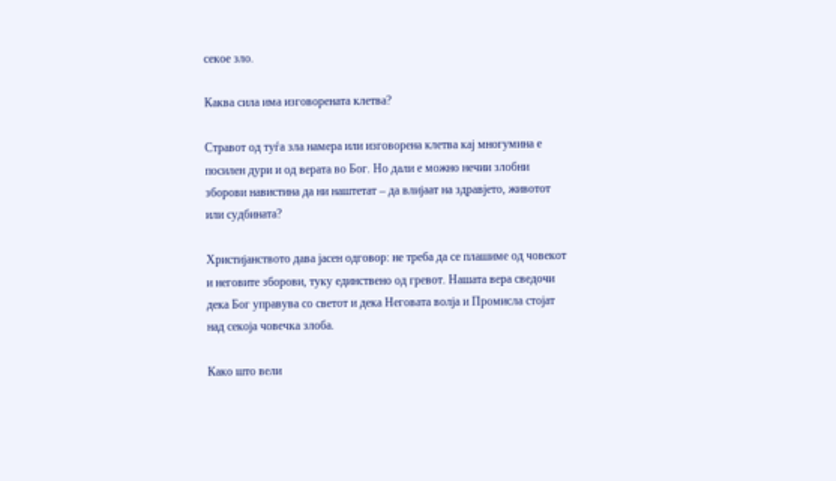секое зло.

Каква сила има изговорената клетва?

Стравот од туѓа зла намера или изговорена клетва кај многумина е посилен дури и од верата во Бог. Но дали е можно нечии злобни зборови навистина да ни наштетат – да влијаат на здравјето, животот или судбината?

Христијанството дава јасен одговор: не треба да се плашиме од човекот и неговите зборови, туку единствено од гревот. Нашата вера сведочи дека Бог управува со светот и дека Неговата волја и Промисла стојат над секоја човечка злоба.

Како што вели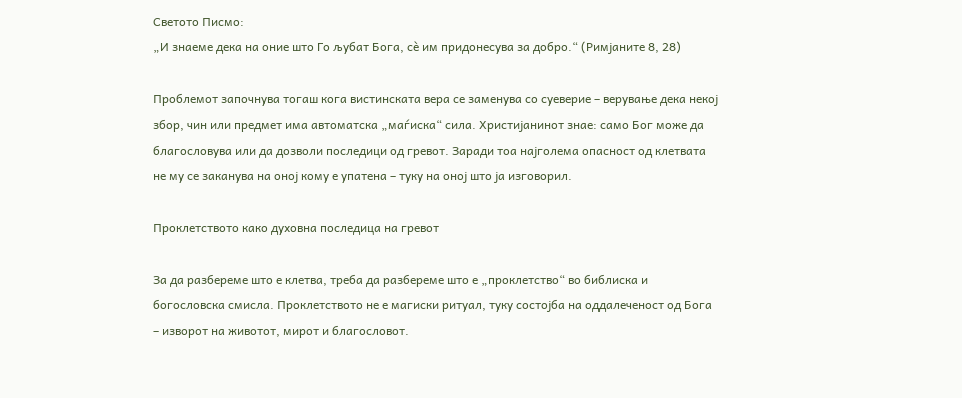Светото Писмо:
„И знаеме дека на оние што Го љубат Бога, сè им придонесува за добро.“ (Римјаните 8, 28)

Проблемот започнува тогаш кога вистинската вера се заменува со суеверие – верување дека некој збор, чин или предмет има автоматска „маѓиска“ сила. Христијанинот знае: само Бог може да благословува или да дозволи последици од гревот. Заради тоа најголема опасност од клетвата не му се заканува на оној кому е упатена – туку на оној што ја изговорил.

Проклетството како духовна последица на гревот

За да разбереме што е клетва, треба да разбереме што е „проклетство“ во библиска и богословска смисла. Проклетството не е магиски ритуал, туку состојба на оддалеченост од Бога – изворот на животот, мирот и благословот.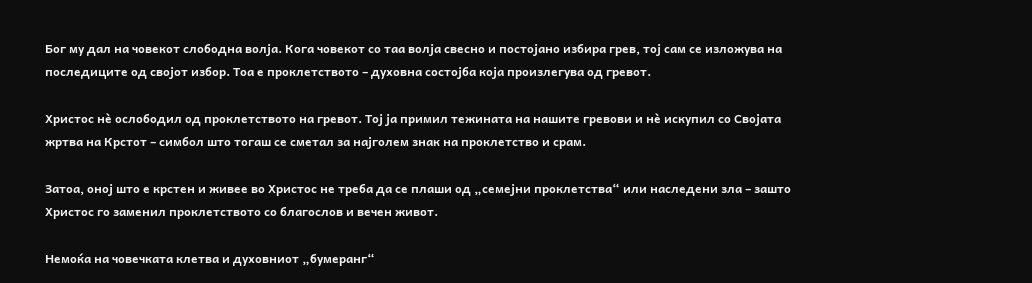Бог му дал на човекот слободна волја. Кога човекот со таа волја свесно и постојано избира грев, тој сам се изложува на последиците од својот избор. Тоа е проклетството – духовна состојба која произлегува од гревот.

Христос нè ослободил од проклетството на гревот. Тој ја примил тежината на нашите гревови и нè искупил со Својата жртва на Крстот – симбол што тогаш се сметал за најголем знак на проклетство и срам.

Затоа, оној што е крстен и живее во Христос не треба да се плаши од „семејни проклетства“ или наследени зла – зашто Христос го заменил проклетството со благослов и вечен живот.

Немоќа на човечката клетва и духовниот „бумеранг“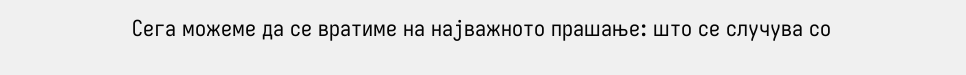Сега можеме да се вратиме на најважното прашање: што се случува со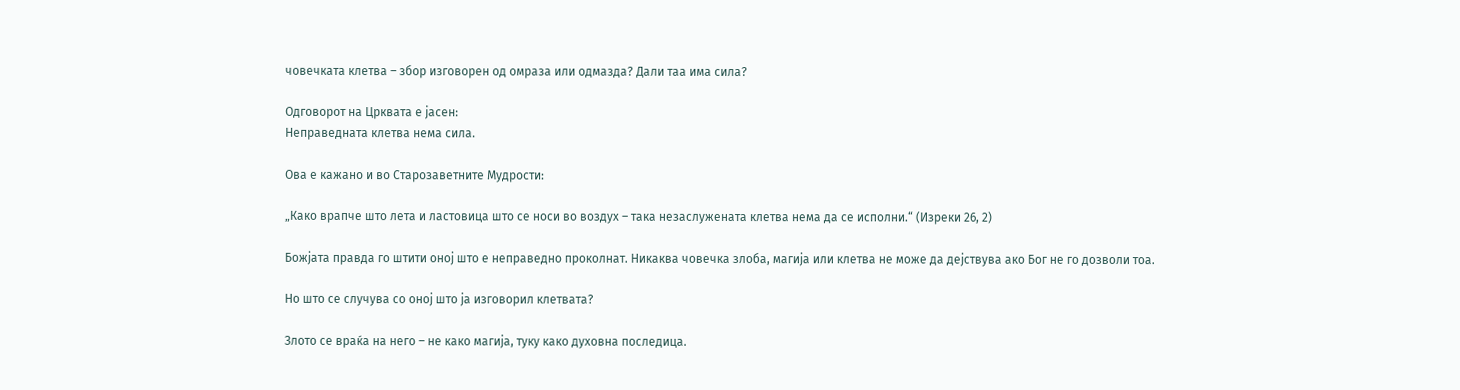човечката клетва – збор изговорен од омраза или одмазда? Дали таа има сила?

Одговорот на Црквата е јасен:
Неправедната клетва нема сила.

Ова е кажано и во Старозаветните Мудрости:

„Како врапче што лета и ластовица што се носи во воздух – така незаслужената клетва нема да се исполни.“ (Изреки 26, 2)

Божјата правда го штити оној што е неправедно проколнат. Никаква човечка злоба, магија или клетва не може да дејствува ако Бог не го дозволи тоа.

Но што се случува со оној што ја изговорил клетвата?

Злото се враќа на него – не како магија, туку како духовна последица.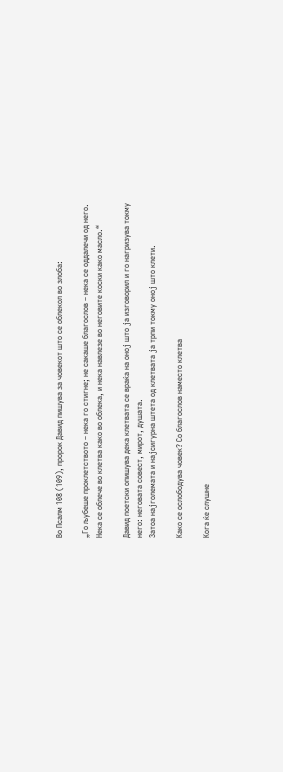Во Псалм 108 (109), пророк Давид пишува за човекот што се облекол во злоба:

„Го љубеше проклетството – нека го стигне; не сакаше благослов – нека се оддалечи од него. Нека се облече во клетва како во облека, и нека навлезе во неговите коски како масло.“

Давид поетски опишува дека клетвата се враќа на оној што ја изговорил и го нагризува токму него: неговата совест, мирот, душата.
Затоа најголемата и најсигурна штета од клетвата ја трпи токму оној што клети.

Како се ослободува човек? Со благослов наместо клетва

Кога ќе слушне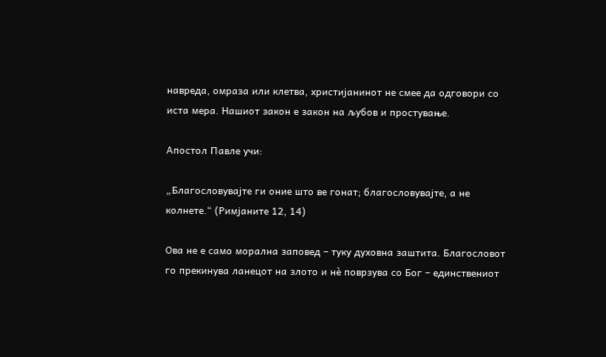навреда, омраза или клетва, христијанинот не смее да одговори со иста мера. Нашиот закон е закон на љубов и простување.

Апостол Павле учи:

„Благословувајте ги оние што ве гонат; благословувајте, а не колнете.“ (Римјаните 12, 14)

Ова не е само морална заповед – туку духовна заштита. Благословот го прекинува ланецот на злото и нè поврзува со Бог – единствениот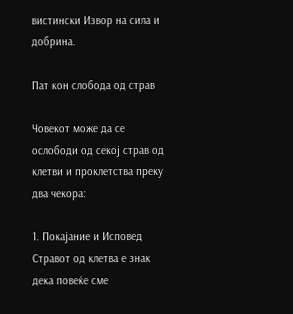вистински Извор на сила и добрина.

Пат кон слобода од страв

Човекот може да се ослободи од секој страв од клетви и проклетства преку два чекора:

1. Покајание и Исповед
Стравот од клетва е знак дека повеќе сме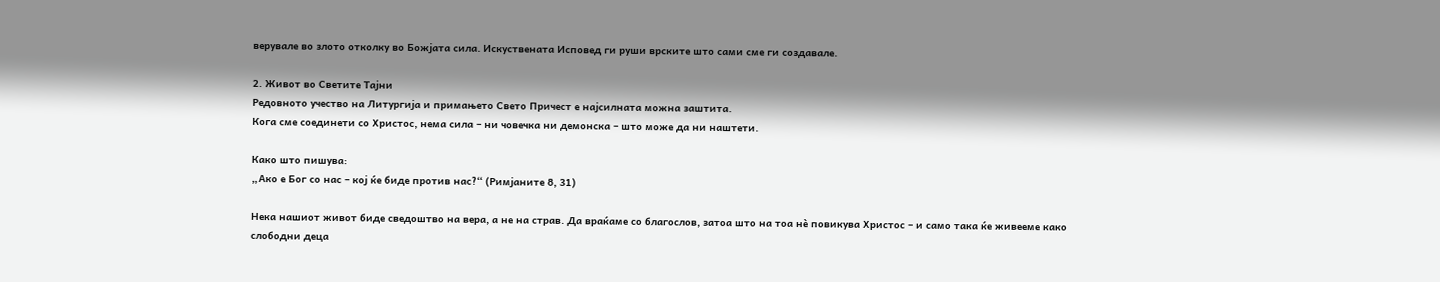верувале во злото отколку во Божјата сила. Искуствената Исповед ги руши врските што сами сме ги создавале.

2. Живот во Светите Тајни
Редовното учество на Литургија и примањето Свето Причест е најсилната можна заштита.
Кога сме соединети со Христос, нема сила – ни човечка ни демонска – што може да ни наштети.

Како што пишува:
„Ако е Бог со нас – кој ќе биде против нас?“ (Римјаните 8, 31)

Нека нашиот живот биде сведоштво на вера, а не на страв. Да враќаме со благослов, затоа што на тоа нè повикува Христос – и само така ќе живееме како слободни деца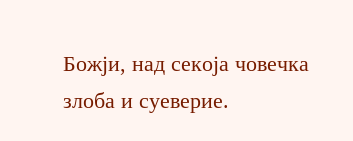Божји, над секоја човечка злоба и суеверие.